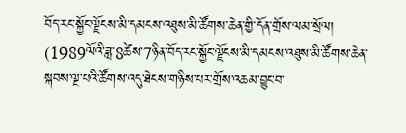བོད་རང་སྐྱོང་ལྗོངས་མི་དམངས་འཐུས་མི་ཚོགས་ཆེན་གྱི་དོན་གྲོས་ལམ་སྲོལ།
(1989ལོའི་ཟླ་8ཚེས་7ཉིན་བོད་རང་སྐྱོང་ལྗོངས་མི་དམངས་འཐུས་མི་ཚོགས་ཆེན་སྐབས་ལྔ་པའི་ཚོགས་འདུ་ཐེངས་གཉིས་པར་གྲོས་འཆམ་བྱུང་བ་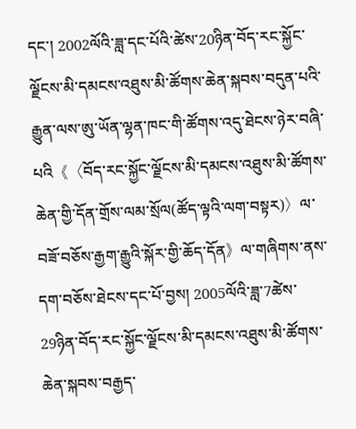དང་། 2002ལོའི་ཟླ་དང་པོའི་ཚེས་20ཉིན་བོད་རང་སྐྱོང་ལྗོངས་མི་དམངས་འཐུས་མི་ཚོགས་ཆེན་སྐབས་བདུན་པའི་རྒྱུན་ལས་ཨུ་ཡོན་ལྷན་ཁང་གི་ཚོགས་འདུ་ཐེངས་ཉེར་བཞི་པའི《〈བོད་རང་སྐྱོང་ལྗོངས་མི་དམངས་འཐུས་མི་ཚོགས་ཆེན་གྱི་དོན་གྲོས་ལམ་སྲོལ(ཚོད་ལྟའི་ལག་བསྟར)〉ལ་བཟོ་བཅོས་རྒྱག་རྒྱུའི་སྐོར་གྱི་ཆོད་དོན》ལ་གཞིགས་ནས་དག་བཅོས་ཐེངས་དང་པོ་བྱས། 2005ལོའི་ཟླ་7ཚེས་29ཉིན་བོད་རང་སྐྱོང་ལྗོངས་མི་དམངས་འཐུས་མི་ཚོགས་ཆེན་སྐབས་བརྒྱད་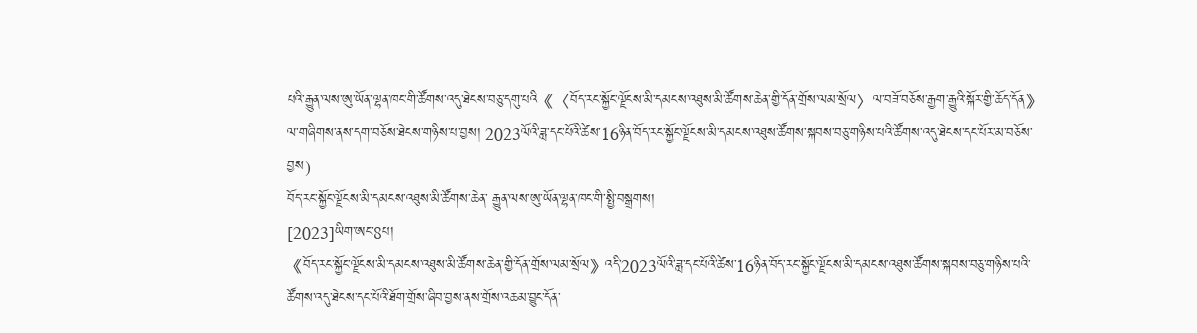པའི་རྒྱུན་ལས་ཨུ་ཡོན་ལྷན་ཁང་གི་ཚོགས་འདུ་ཐེངས་བཅུ་དགུ་པའི《〈བོད་རང་སྐྱོང་ལྗོངས་མི་དམངས་འཐུས་མི་ཚོགས་ཆེན་གྱི་དོན་གྲོས་ལམ་སྲོལ〉ལ་བཟོ་བཅོས་རྒྱག་རྒྱུའི་སྐོར་གྱི་ཆོད་དོན》ལ་གཞིགས་ནས་དག་བཅོས་ཐེངས་གཉིས་པ་བྱས། 2023ལོའི་ཟླ་དང་པོའི་ཚེས་16ཉིན་བོད་རང་སྐྱོང་ལྗོངས་མི་དམངས་འཐུས་ཚོགས་སྐབས་བཅུ་གཉིས་པའི་ཚོགས་འདུ་ཐེངས་དང་པོར་མ་བཅོས་བྱས)
བོད་རང་སྐྱོང་ལྗོངས་མི་དམངས་འཐུས་མི་ཚོགས་ཆེན་ རྒྱུན་ལས་ཨུ་ཡོན་ལྷན་ཁང་གི་སྤྱི་བསྒྲགས།
[2023]ཡིག་ཨང་8པ།
《བོད་རང་སྐྱོང་ལྗོངས་མི་དམངས་འཐུས་མི་ཚོགས་ཆེན་གྱི་དོན་གྲོས་ལམ་སྲོལ》འདི་2023ལོའི་ཟླ་དང་པོའི་ཚེས་16ཉིན་བོད་རང་སྐྱོང་ལྗོངས་མི་དམངས་འཐུས་ཚོགས་སྐབས་བཅུ་གཉིས་པའི་ཚོགས་འདུ་ཐེངས་དང་པོའི་ཐོག་གྲོས་ཞིབ་བྱས་ནས་གྲོས་འཆམ་བྱུང་དོན་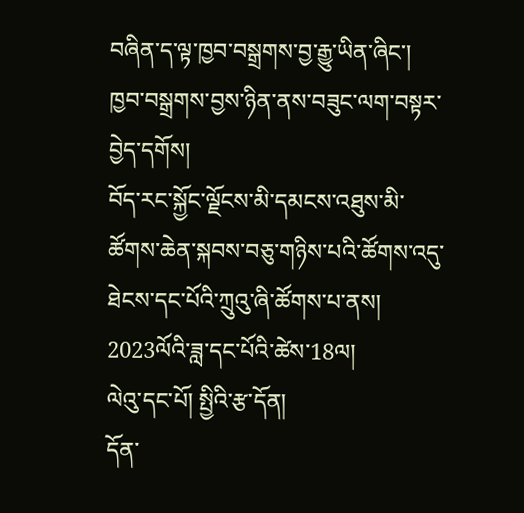བཞིན་ད་ལྟ་ཁྱབ་བསྒྲགས་བྱ་རྒྱུ་ཡིན་ཞིང་། ཁྱབ་བསྒྲགས་བྱས་ཉིན་ནས་བཟུང་ལག་བསྟར་བྱེད་དགོས།
བོད་རང་སྐྱོང་ལྗོངས་མི་དམངས་འཐུས་མི་ཚོགས་ཆེན་སྐབས་བཅུ་གཉིས་པའི་ཚོགས་འདུ་ཐེངས་དང་པོའི་ཀྲུའུ་ཞི་ཚོགས་པ་ནས།
2023ལོའི་ཟླ་དང་པོའི་ཚེས་18ལ།
ལེའུ་དང་པོ། སྤྱིའི་རྩ་དོན།
དོན་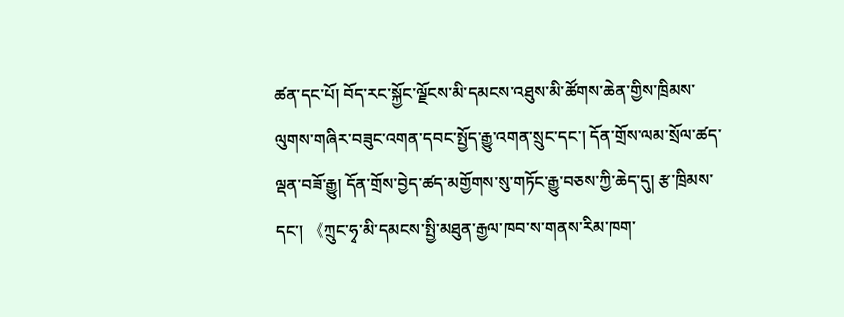ཚན་དང་པོ། བོད་རང་སྐྱོང་ལྗོངས་མི་དམངས་འཐུས་མི་ཚོགས་ཆེན་གྱིས་ཁྲིམས་ལུགས་གཞིར་བཟུང་འགན་དབང་སྤྱོད་རྒྱུ་འགན་སྲུང་དང་། དོན་གྲོས་ལམ་སྲོལ་ཚད་ལྡན་བཟོ་རྒྱུ། དོན་གྲོས་བྱེད་ཚད་མགྱོགས་སུ་གཏོང་རྒྱུ་བཅས་ཀྱི་ཆེད་དུ། རྩ་ཁྲིམས་དང་། 《ཀྲུང་ཧྭ་མི་དམངས་སྤྱི་མཐུན་རྒྱལ་ཁབ་ས་གནས་རིམ་ཁག་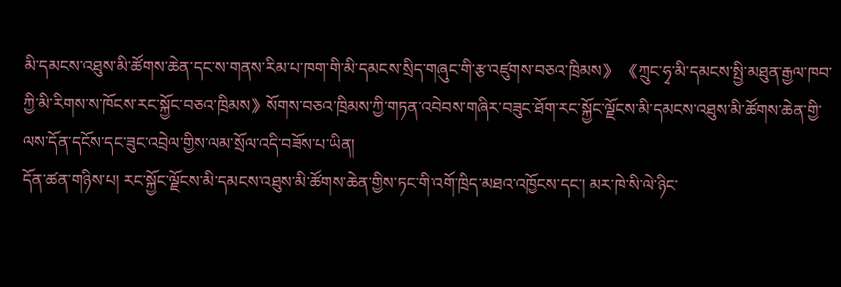མི་དམངས་འཐུས་མི་ཚོགས་ཆེན་དང་ས་གནས་རིམ་པ་ཁག་གི་མི་དམངས་སྲིད་གཞུང་གི་རྩ་འཛུགས་བཅའ་ཁྲིམས》 《ཀྲུང་ཧྭ་མི་དམངས་སྤྱི་མཐུན་རྒྱལ་ཁབ་ཀྱི་མི་རིགས་ས་ཁོངས་རང་སྐྱོང་བཅའ་ཁྲིམས》སོགས་བཅའ་ཁྲིམས་ཀྱི་གཏན་འབེབས་གཞིར་བཟུང་ཐོག་རང་སྐྱོང་ལྗོངས་མི་དམངས་འཐུས་མི་ཚོགས་ཆེན་གྱི་ལས་དོན་དངོས་དང་ཟུང་འབྲེལ་གྱིས་ལམ་སྲོལ་འདི་བཟོས་པ་ཡིན།
དོན་ཚན་གཉིས་པ། རང་སྐྱོང་ལྗོངས་མི་དམངས་འཐུས་མི་ཚོགས་ཆེན་གྱིས་ཏང་གི་འགོ་ཁྲིད་མཐའ་འཁྱོངས་དང་། མར་ཁེ་སི་ལེ་ཉིང་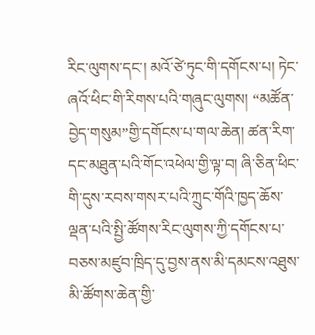རིང་ལུགས་དང་། མའོ་ཙེ་ཏུང་གི་དགོངས་པ། ཏེང་ཞའོ་ཕིང་གི་རིགས་པའི་གཞུང་ལུགས། “མཚོན་བྱེད་གསུམ”གྱི་དགོངས་པ་གལ་ཆེན། ཚན་རིག་དང་མཐུན་པའི་གོང་འཕེལ་གྱི་ལྟ་བ། ཞི་ཅིན་ཕིང་གི་དུས་རབས་གསར་པའི་ཀྲུང་གོའི་ཁྱད་ཆོས་ལྡན་པའི་སྤྱི་ཚོགས་རིང་ལུགས་ཀྱི་དགོངས་པ་བཅས་མཛུབ་ཁྲིད་དུ་བྱས་ནས་མི་དམངས་འཐུས་མི་ཚོགས་ཆེན་གྱི་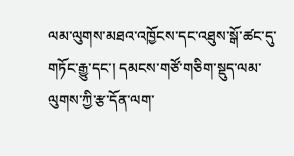ལམ་ལུགས་མཐའ་འཁྱོངས་དང་འཐུས་སྒོ་ཚང་དུ་གཏོང་རྒྱུ་དང་། དམངས་གཙོ་གཅིག་སྡུད་ལམ་ལུགས་ཀྱི་རྩ་དོན་ལག་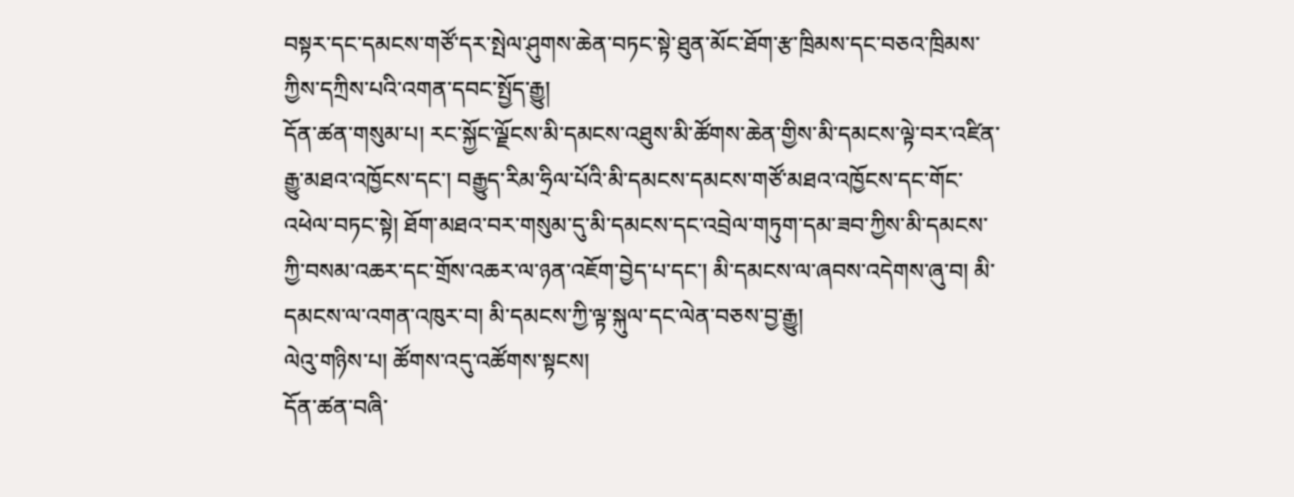བསྟར་དང་དམངས་གཙོ་དར་སྤེལ་ཤུགས་ཆེན་བཏང་སྟེ་ཐུན་མོང་ཐོག་རྩ་ཁྲིམས་དང་བཅའ་ཁྲིམས་ཀྱིས་དཀྲིས་པའི་འགན་དབང་སྤྱོད་རྒྱུ།
དོན་ཚན་གསུམ་པ། རང་སྐྱོང་ལྗོངས་མི་དམངས་འཐུས་མི་ཚོགས་ཆེན་གྱིས་མི་དམངས་ལྟེ་བར་འཛིན་རྒྱུ་མཐའ་འཁྱོངས་དང་། བརྒྱུད་རིམ་ཧྲིལ་པོའི་མི་དམངས་དམངས་གཙོ་མཐའ་འཁྱོངས་དང་གོང་འཕེལ་བཏང་སྟེ། ཐོག་མཐའ་བར་གསུམ་དུ་མི་དམངས་དང་འབྲེལ་གཏུག་དམ་ཟབ་ཀྱིས་མི་དམངས་ཀྱི་བསམ་འཆར་དང་གྲོས་འཆར་ལ་ཉན་འཇོག་བྱེད་པ་དང་། མི་དམངས་ལ་ཞབས་འདེགས་ཞུ་བ། མི་དམངས་ལ་འགན་འཁུར་བ། མི་དམངས་ཀྱི་ལྟ་སྐུལ་དང་ལེན་བཅས་བྱ་རྒྱུ།
ལེའུ་གཉིས་པ། ཚོགས་འདུ་འཚོགས་སྟངས།
དོན་ཚན་བཞི་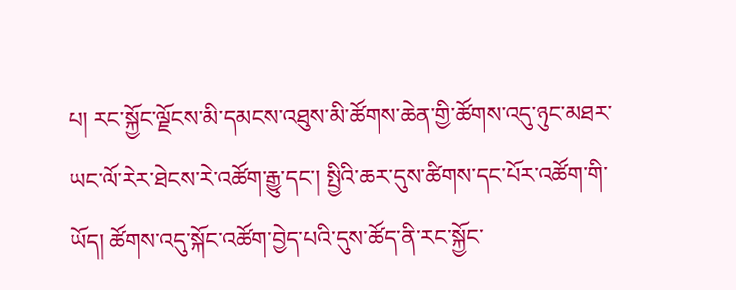པ། རང་སྐྱོང་ལྗོངས་མི་དམངས་འཐུས་མི་ཚོགས་ཆེན་གྱི་ཚོགས་འདུ་ཉུང་མཐར་ཡང་ལོ་རེར་ཐེངས་རེ་འཚོག་རྒྱུ་དང་། སྤྱིའི་ཆར་དུས་ཚིགས་དང་པོར་འཚོག་གི་ཡོད། ཚོགས་འདུ་སྐོང་འཚོག་བྱེད་པའི་དུས་ཚོད་ནི་རང་སྐྱོང་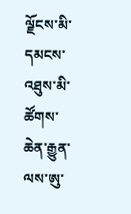ལྗོངས་མི་དམངས་འཐུས་མི་ཚོགས་ཆེན་རྒྱུན་ལས་ཨུ་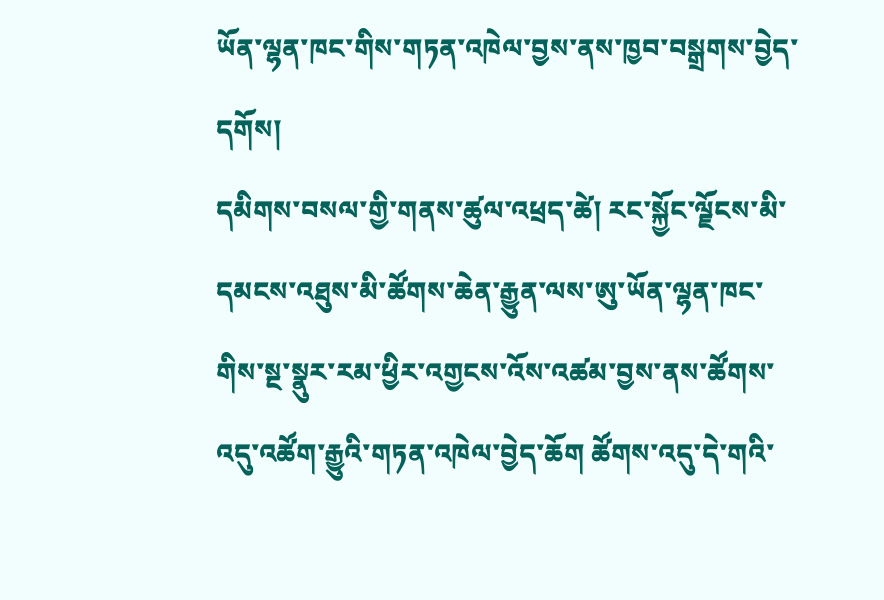ཡོན་ལྷན་ཁང་གིས་གཏན་འཁེལ་བྱས་ནས་ཁྱབ་བསྒྲགས་བྱེད་དགོས།
དམིགས་བསལ་གྱི་གནས་ཚུལ་འཕྲད་ཚེ། རང་སྐྱོང་ལྗོངས་མི་དམངས་འཐུས་མི་ཚོགས་ཆེན་རྒྱུན་ལས་ཨུ་ཡོན་ལྷན་ཁང་གིས་སྔ་སྣུར་རམ་ཕྱིར་འགྱངས་འོས་འཚམ་བྱས་ནས་ཚོགས་འདུ་འཚོག་རྒྱུའི་གཏན་འཁེལ་བྱེད་ཆོག ཚོགས་འདུ་དེ་གའི་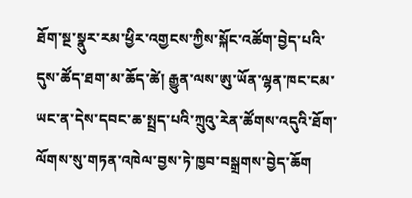ཐོག་སྔ་སྣུར་རམ་ཕྱིར་འགྱངས་ཀྱིས་སྐོང་འཚོག་བྱེད་པའི་དུས་ཚོད་ཐག་མ་ཆོད་ཚེ། རྒྱུན་ལས་ཨུ་ཡོན་ལྷན་ཁང་ངམ་ཡང་ན་དེས་དབང་ཆ་སྤྲད་པའི་ཀྲུའུ་རེན་ཚོགས་འདུའི་ཐོག་ལོགས་སུ་གཏན་འཁེལ་བྱས་ཏེ་ཁྱབ་བསྒྲགས་བྱེད་ཆོག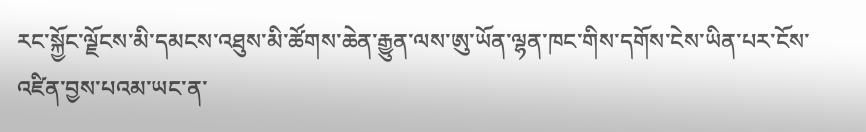རང་སྐྱོང་ལྗོངས་མི་དམངས་འཐུས་མི་ཚོགས་ཆེན་རྒྱུན་ལས་ཨུ་ཡོན་ལྷན་ཁང་གིས་དགོས་ངེས་ཡིན་པར་ངོས་འཛིན་བྱས་པའམ་ཡང་ན་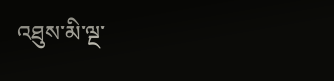འཐུས་མི་ལྔ་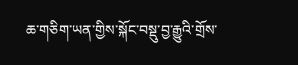ཆ་གཅིག་ཡན་གྱིས་སྐོང་བསྡུ་བྱ་རྒྱུའི་གྲོས་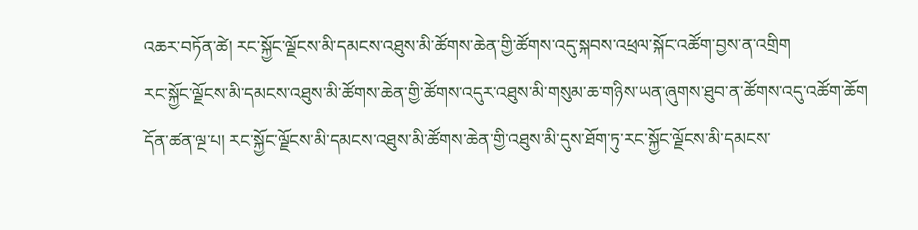འཆར་བཏོན་ཚེ། རང་སྐྱོང་ལྗོངས་མི་དམངས་འཐུས་མི་ཚོགས་ཆེན་གྱི་ཚོགས་འདུ་སྐབས་འཕྲལ་སྐོང་འཚོག་བྱས་ན་འགྲིག
རང་སྐྱོང་ལྗོངས་མི་དམངས་འཐུས་མི་ཚོགས་ཆེན་གྱི་ཚོགས་འདུར་འཐུས་མི་གསུམ་ཆ་གཉིས་ཡན་ཞུགས་ཐུབ་ན་ཚོགས་འདུ་འཚོག་ཆོག
དོན་ཚན་ལྔ་པ། རང་སྐྱོང་ལྗོངས་མི་དམངས་འཐུས་མི་ཚོགས་ཆེན་གྱི་འཐུས་མི་དུས་ཐོག་ཏུ་རང་སྐྱོང་ལྗོངས་མི་དམངས་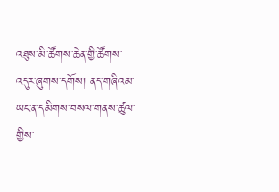འཐུས་མི་ཚོགས་ཆེན་གྱི་ཚོགས་འདུར་ཞུགས་དགོས། ནད་གཞིའམ་ཡང་ན་དམིགས་བསལ་གནས་ཚུལ་གྱིས་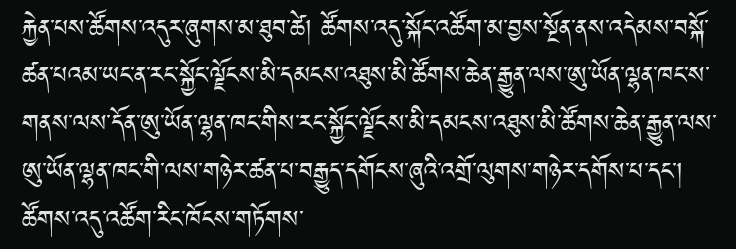རྐྱེན་པས་ཚོགས་འདུར་ཞུགས་མ་ཐུབ་ཚེ། ཚོགས་འདུ་སྐོང་འཚོག་མ་བྱས་སྔོན་ནས་འདེམས་བསྐོ་ཚན་པའམ་ཡང་ན་རང་སྐྱོང་ལྗོངས་མི་དམངས་འཐུས་མི་ཚོགས་ཆེན་རྒྱུན་ལས་ཨུ་ཡོན་ལྷན་ཁང་ས་གནས་ལས་དོན་ཨུ་ཡོན་ལྷན་ཁང་གིས་རང་སྐྱོང་ལྗོངས་མི་དམངས་འཐུས་མི་ཚོགས་ཆེན་རྒྱུན་ལས་ཨུ་ཡོན་ལྷན་ཁང་གི་ལས་གཉེར་ཚན་པ་བརྒྱུད་དགོངས་ཞུའི་འགྲོ་ལུགས་གཉེར་དགོས་པ་དང་། ཚོགས་འདུ་འཚོག་རིང་ཁོངས་གཏོགས་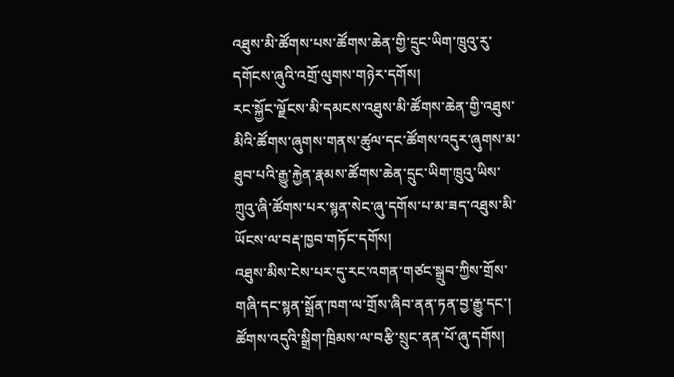འཐུས་མི་ཚོགས་པས་ཚོགས་ཆེན་གྱི་དྲུང་ཡིག་ཁྲུའུ་རུ་དགོངས་ཞུའི་འགྲོ་ལུགས་གཉེར་དགོས།
རང་སྐྱོང་ལྗོངས་མི་དམངས་འཐུས་མི་ཚོགས་ཆེན་གྱི་འཐུས་མིའི་ཚོགས་ཞུགས་གནས་ཚུལ་དང་ཚོགས་འདུར་ཞུགས་མ་ཐུབ་པའི་རྒྱུ་རྐྱེན་རྣམས་ཚོགས་ཆེན་དྲུང་ཡིག་ཁྲུའུ་ཡིས་ཀྲུའུ་ཞི་ཚོགས་པར་སྙན་སེང་ཞུ་དགོས་པ་མ་ཟད་འཐུས་མི་ཡོངས་ལ་བརྡ་ཁྱབ་གཏོང་དགོས།
འཐུས་མིས་ངེས་པར་དུ་རང་འགན་གཙང་སྒྲུབ་ཀྱིས་གྲོས་གཞི་དང་སྙན་སྒྲོན་ཁག་ལ་གྲོས་ཞིབ་ནན་ཏན་བྱ་རྒྱུ་དང་། ཚོགས་འདུའི་སྒྲིག་ཁྲིམས་ལ་བརྩི་སྲུང་ནན་པོ་ཞུ་དགོས།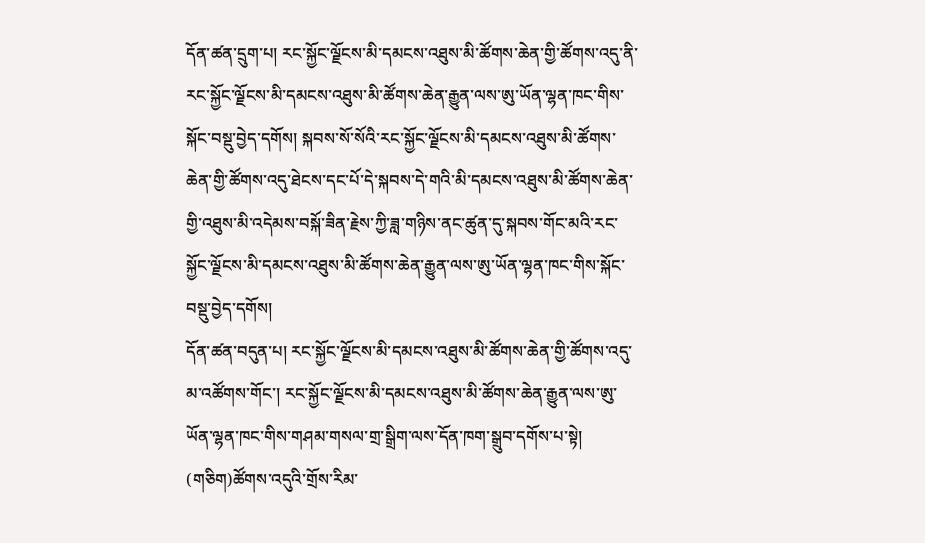དོན་ཚན་དྲུག་པ། རང་སྐྱོང་ལྗོངས་མི་དམངས་འཐུས་མི་ཚོགས་ཆེན་གྱི་ཚོགས་འདུ་ནི་རང་སྐྱོང་ལྗོངས་མི་དམངས་འཐུས་མི་ཚོགས་ཆེན་རྒྱུན་ལས་ཨུ་ཡོན་ལྷན་ཁང་གིས་སྐོང་བསྡུ་བྱེད་དགོས། སྐབས་སོ་སོའི་རང་སྐྱོང་ལྗོངས་མི་དམངས་འཐུས་མི་ཚོགས་ཆེན་གྱི་ཚོགས་འདུ་ཐེངས་དང་པོ་དེ་སྐབས་དེ་གའི་མི་དམངས་འཐུས་མི་ཚོགས་ཆེན་གྱི་འཐུས་མི་འདེམས་བསྐོ་ཟིན་རྗེས་ཀྱི་ཟླ་གཉིས་ནང་ཚུན་དུ་སྐབས་གོང་མའི་རང་སྐྱོང་ལྗོངས་མི་དམངས་འཐུས་མི་ཚོགས་ཆེན་རྒྱུན་ལས་ཨུ་ཡོན་ལྷན་ཁང་གིས་སྐོང་བསྡུ་བྱེད་དགོས།
དོན་ཚན་བདུན་པ། རང་སྐྱོང་ལྗོངས་མི་དམངས་འཐུས་མི་ཚོགས་ཆེན་གྱི་ཚོགས་འདུ་མ་འཚོགས་གོང་། རང་སྐྱོང་ལྗོངས་མི་དམངས་འཐུས་མི་ཚོགས་ཆེན་རྒྱུན་ལས་ཨུ་ཡོན་ལྷན་ཁང་གིས་གཤམ་གསལ་གྲ་སྒྲིག་ལས་དོན་ཁག་སྒྲུབ་དགོས་པ་སྟེ།
(གཅིག)ཚོགས་འདུའི་གྲོས་རིམ་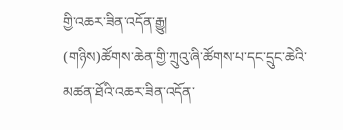གྱི་འཆར་ཟིན་འདོན་རྒྱུ།
(གཉིས)ཚོགས་ཆེན་གྱི་ཀྲུའུ་ཞི་ཚོགས་པ་དང་དྲུང་ཆེའི་མཚན་ཐོའི་འཆར་ཟིན་འདོན་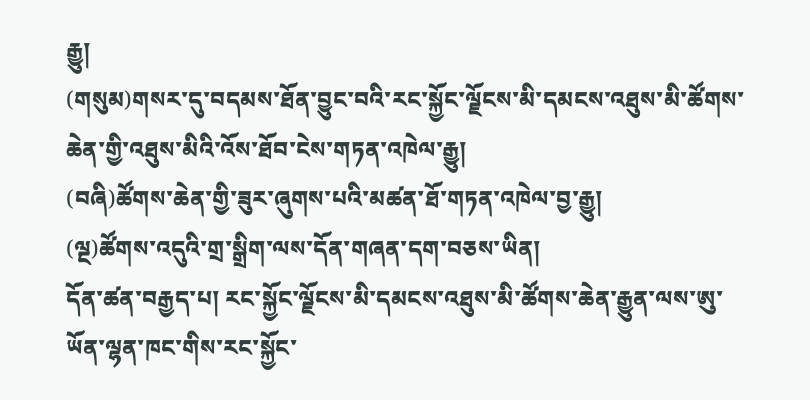རྒྱུ།
(གསུམ)གསར་དུ་བདམས་ཐོན་བྱུང་བའི་རང་སྐྱོང་ལྗོངས་མི་དམངས་འཐུས་མི་ཚོགས་ཆེན་གྱི་འཐུས་མིའི་འོས་ཐོབ་ངེས་གཏན་འཁེལ་རྒྱུ།
(བཞི)ཚོགས་ཆེན་གྱི་ཟུར་ཞུགས་པའི་མཚན་ཐོ་གཏན་འཁེལ་བྱ་རྒྱུ།
(ལྔ)ཚོགས་འདུའི་གྲ་སྒྲིག་ལས་དོན་གཞན་དག་བཅས་ཡིན།
དོན་ཚན་བརྒྱད་པ། རང་སྐྱོང་ལྗོངས་མི་དམངས་འཐུས་མི་ཚོགས་ཆེན་རྒྱུན་ལས་ཨུ་ཡོན་ལྷན་ཁང་གིས་རང་སྐྱོང་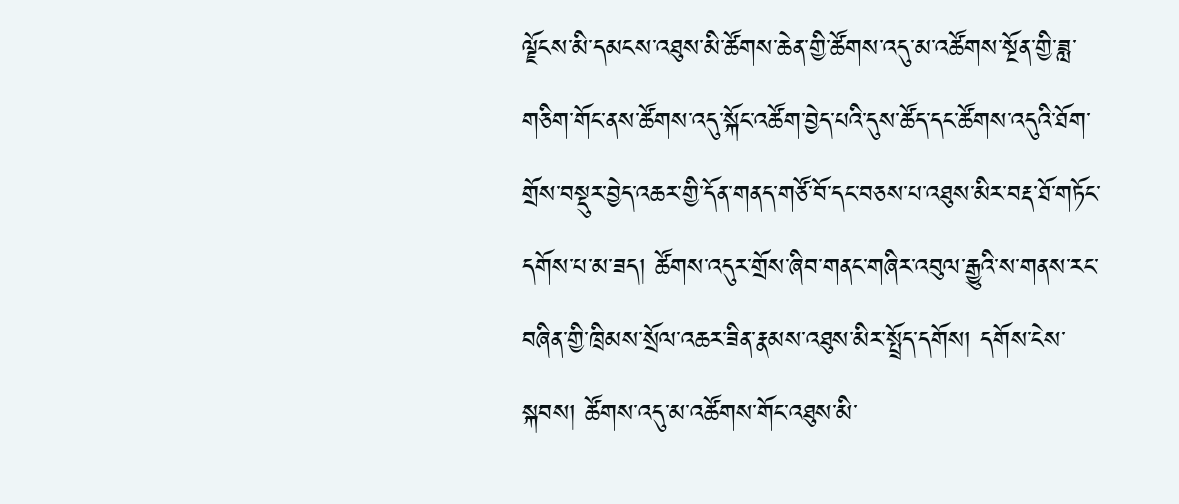ལྗོངས་མི་དམངས་འཐུས་མི་ཚོགས་ཆེན་གྱི་ཚོགས་འདུ་མ་འཚོགས་སྔོན་གྱི་ཟླ་གཅིག་གོང་ནས་ཚོགས་འདུ་སྐོང་འཚོག་བྱེད་པའི་དུས་ཚོད་དང་ཚོགས་འདུའི་ཐོག་གྲོས་བསྡུར་བྱེད་འཆར་གྱི་དོན་གནད་གཙོ་བོ་དང་བཅས་པ་འཐུས་མིར་བརྡ་ཐོ་གཏོང་དགོས་པ་མ་ཟད། ཚོགས་འདུར་གྲོས་ཞིབ་གནང་གཞིར་འབུལ་རྒྱུའི་ས་གནས་རང་བཞིན་གྱི་ཁྲིམས་སྲོལ་འཆར་ཟིན་རྣམས་འཐུས་མིར་སྤྲོད་དགོས། དགོས་ངེས་སྐབས། ཚོགས་འདུ་མ་འཚོགས་གོང་འཐུས་མི་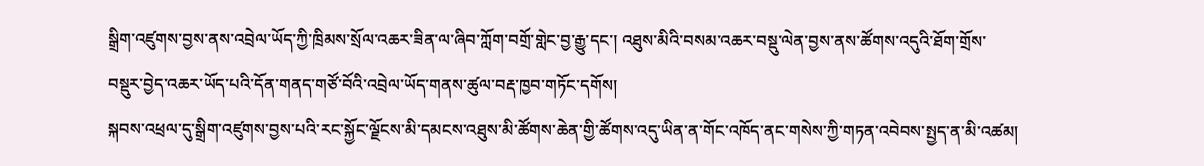སྒྲིག་འཛུགས་བྱས་ནས་འབྲེལ་ཡོད་ཀྱི་ཁྲིམས་སྲོལ་འཆར་ཟིན་ལ་ཞིབ་ཀློག་བགྲོ་གླེང་བྱ་རྒྱུ་དང་། འཐུས་མིའི་བསམ་འཆར་བསྡུ་ལེན་བྱས་ནས་ཚོགས་འདུའི་ཐོག་གྲོས་བསྡུར་བྱེད་འཆར་ཡོད་པའི་དོན་གནད་གཙོ་བོའི་འབྲེལ་ཡོད་གནས་ཚུལ་བརྡ་ཁྱབ་གཏོང་དགོས།
སྐབས་འཕྲལ་དུ་སྒྲིག་འཛུགས་བྱས་པའི་རང་སྐྱོང་ལྗོངས་མི་དམངས་འཐུས་མི་ཚོགས་ཆེན་གྱི་ཚོགས་འདུ་ཡིན་ན་གོང་འཁོད་ནང་གསེས་ཀྱི་གཏན་འབེབས་སྤྱད་ན་མི་འཚམ།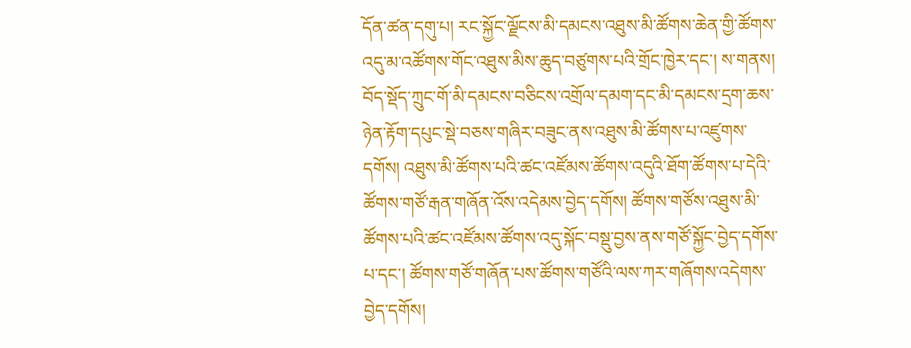དོན་ཚན་དགུ་པ། རང་སྐྱོང་ལྗོངས་མི་དམངས་འཐུས་མི་ཚོགས་ཆེན་གྱི་ཚོགས་འདུ་མ་འཚོགས་གོང་འཐུས་མིས་ཆུད་བཙུགས་པའི་གྲོང་ཁྱེར་དང་། ས་གནས། བོད་སྡོད་ཀྲུང་གོ་མི་དམངས་བཅིངས་འགྲོལ་དམག་དང་མི་དམངས་དྲག་ཆས་ཉེན་རྟོག་དཔུང་སྡེ་བཅས་གཞིར་བཟུང་ནས་འཐུས་མི་ཚོགས་པ་འཛུགས་དགོས། འཐུས་མི་ཚོགས་པའི་ཚང་འཛོམས་ཚོགས་འདུའི་ཐོག་ཚོགས་པ་དེའི་ཚོགས་གཙོ་རྒན་གཞོན་འོས་འདེམས་བྱེད་དགོས། ཚོགས་གཙོས་འཐུས་མི་ཚོགས་པའི་ཚང་འཛོམས་ཚོགས་འདུ་སྐོང་བསྡུ་བྱས་ནས་གཙོ་སྐྱོང་བྱེད་དགོས་པ་དང་། ཚོགས་གཙོ་གཞོན་པས་ཚོགས་གཙོའི་ལས་ཀར་གཞོགས་འདེགས་བྱེད་དགོས།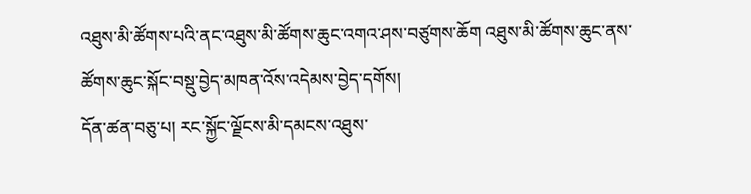འཐུས་མི་ཚོགས་པའི་ནང་འཐུས་མི་ཚོགས་ཆུང་འགའ་ཤས་བཙུགས་ཆོག འཐུས་མི་ཚོགས་ཆུང་ནས་ཚོགས་ཆུང་སྐོང་བསྡུ་བྱེད་མཁན་འོས་འདེམས་བྱེད་དགོས།
དོན་ཚན་བཅུ་པ། རང་སྐྱོང་ལྗོངས་མི་དམངས་འཐུས་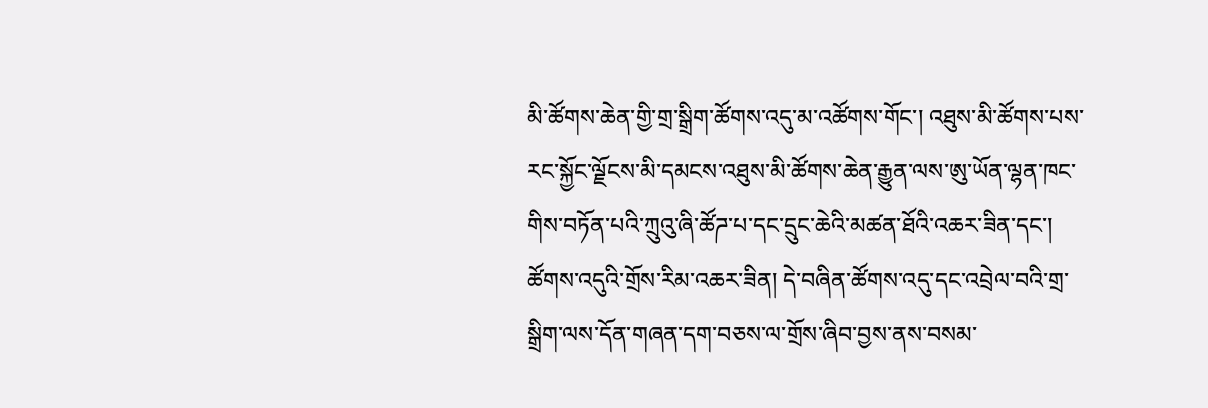མི་ཚོགས་ཆེན་གྱི་གྲ་སྒྲིག་ཚོགས་འདུ་མ་འཚོགས་གོང་། འཐུས་མི་ཚོགས་པས་རང་སྐྱོང་ལྗོངས་མི་དམངས་འཐུས་མི་ཚོགས་ཆེན་རྒྱུན་ལས་ཨུ་ཡོན་ལྷན་ཁང་གིས་བཏོན་པའི་ཀྲུའུ་ཞི་ཚོཌ་པ་དང་དྲུང་ཆེའི་མཚན་ཐོའི་འཆར་ཟིན་དང་། ཚོགས་འདུའི་གྲོས་རིམ་འཆར་ཟིན། དེ་བཞིན་ཚོགས་འདུ་དང་འབྲེལ་བའི་གྲ་སྒྲིག་ལས་དོན་གཞན་དག་བཅས་ལ་གྲོས་ཞིབ་བྱས་ནས་བསམ་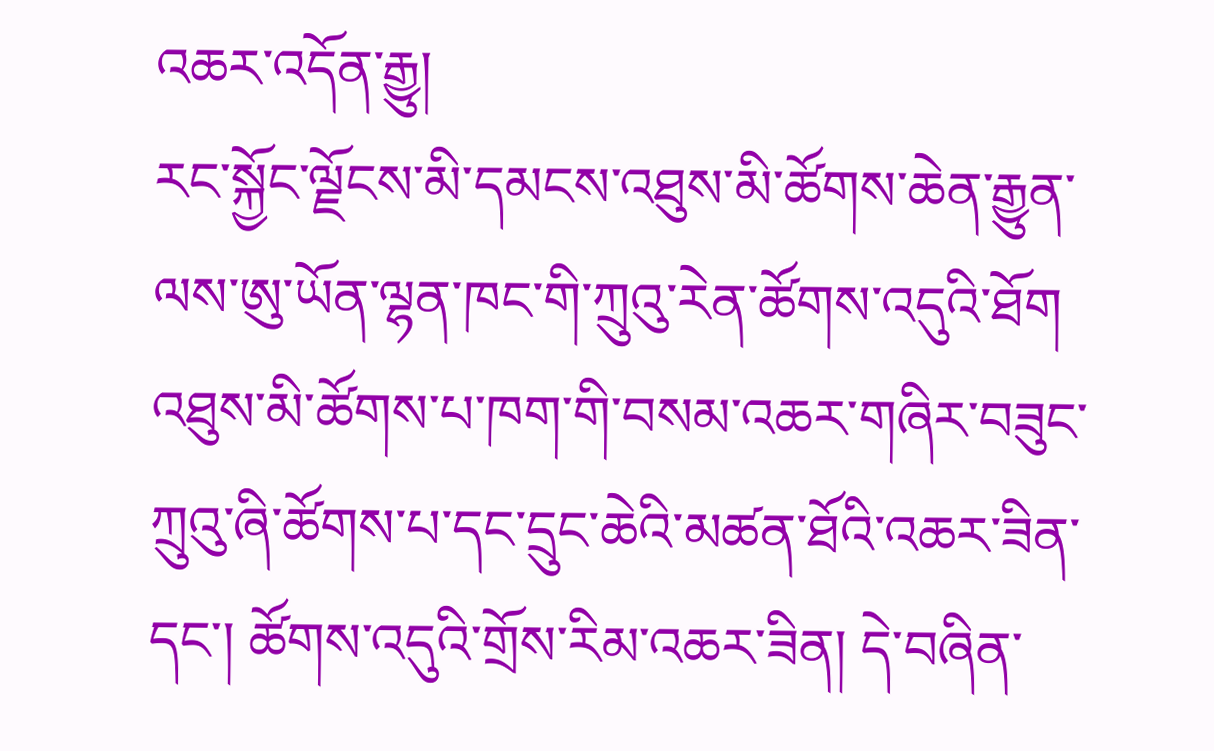འཆར་འདོན་རྒྱུ།
རང་སྐྱོང་ལྗོངས་མི་དམངས་འཐུས་མི་ཚོགས་ཆེན་རྒྱུན་ལས་ཨུ་ཡོན་ལྷན་ཁང་གི་ཀྲུའུ་རེན་ཚོགས་འདུའི་ཐོག འཐུས་མི་ཚོགས་པ་ཁག་གི་བསམ་འཆར་གཞིར་བཟུང་ཀྲུའུ་ཞི་ཚོགས་པ་དང་དྲུང་ཆེའི་མཚན་ཐོའི་འཆར་ཟིན་དང་། ཚོགས་འདུའི་གྲོས་རིམ་འཆར་ཟིན། དེ་བཞིན་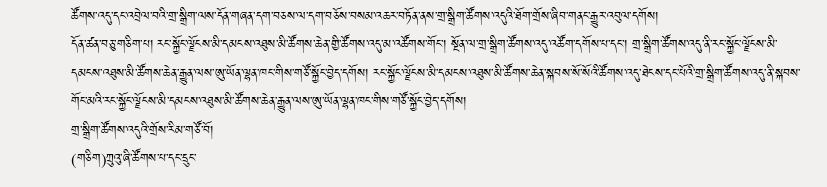ཚོགས་འདུ་དང་འབྲེལ་བའི་གྲ་སྒྲིག་ལས་དོན་གཞན་དག་བཅས་ལ་དག་བཅོས་བསམ་འཆར་བཏོན་ནས་གྲ་སྒྲིག་ཚོགས་འདུའི་ཐོག་གྲོས་ཞིབ་གནང་རྒྱུར་འབུལ་དགོས།
དོན་ཚན་བཅུ་གཅིག་པ། རང་སྐྱོང་ལྗོངས་མི་དམངས་འཐུས་མི་ཚོགས་ཆེན་གྱི་ཚོགས་འདུ་མ་འཚོགས་གོང་། སྔོན་ལ་གྲ་སྒྲིག་ཚོགས་འདུ་འཚོག་དགོས་པ་དང་། གྲ་སྒྲིག་ཚོགས་འདུ་ནི་རང་སྐྱོང་ལྗོངས་མི་དམངས་འཐུས་མི་ཚོགས་ཆེན་རྒྱུན་ལས་ཨུ་ཡོན་ལྷན་ཁང་གིས་གཙོ་སྐྱོང་བྱེད་དགོས། རང་སྐྱོང་ལྗོངས་མི་དམངས་འཐུས་མི་ཚོགས་ཆེན་སྐབས་སོ་སོའི་ཚོགས་འདུ་ཐེངས་དང་པོའི་གྲ་སྒྲིག་ཚོགས་འདུ་ནི་སྐབས་གོང་མའི་རང་སྐྱོང་ལྗོངས་མི་དམངས་འཐུས་མི་ཚོགས་ཆེན་རྒྱུན་ལས་ཨུ་ཡོན་ལྷན་ཁང་གིས་གཙོ་སྐྱོང་བྱེད་དགོས།
གྲ་སྒྲིག་ཚོགས་འདུའི་གྲོས་རིམ་གཙོ་བོ།
(གཅིག)ཀྲུའུ་ཞི་ཚོགས་པ་དང་དྲུང་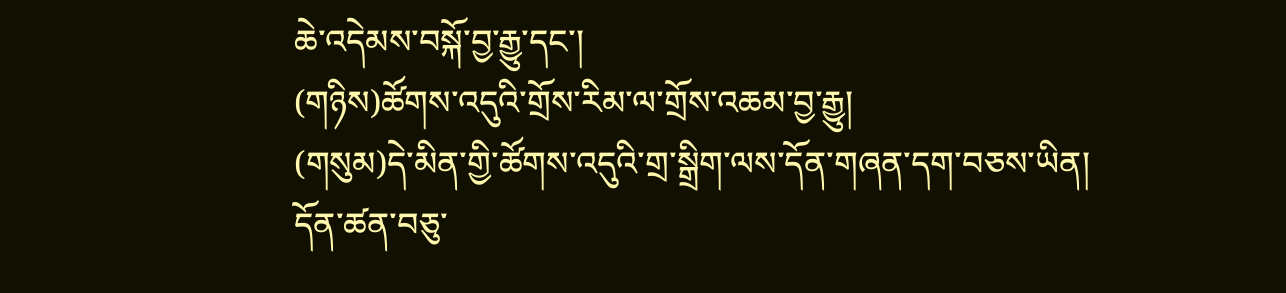ཆེ་འདེམས་བསྐོ་བྱ་རྒྱུ་དང་།
(གཉིས)ཚོགས་འདུའི་གྲོས་རིམ་ལ་གྲོས་འཆམ་བྱ་རྒྱུ།
(གསུམ)དེ་མིན་གྱི་ཚོགས་འདུའི་གྲ་སྒྲིག་ལས་དོན་གཞན་དག་བཅས་ཡིན།
དོན་ཚན་བཅུ་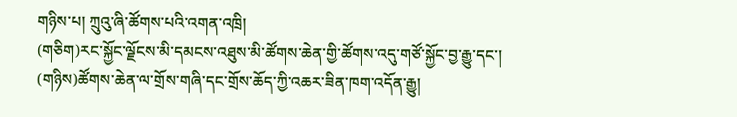གཉིས་པ། ཀྲུའུ་ཞི་ཚོགས་པའི་འགན་འཁྲི།
(གཅིག)རང་སྐྱོང་ལྗོངས་མི་དམངས་འཐུས་མི་ཚོགས་ཆེན་གྱི་ཚོགས་འདུ་གཙོ་སྐྱོང་བྱ་རྒྱུ་དང་།
(གཉིས)ཚོགས་ཆེན་ལ་གྲོས་གཞི་དང་གྲོས་ཆོད་ཀྱི་འཆར་ཟིན་ཁག་འདོན་རྒྱུ།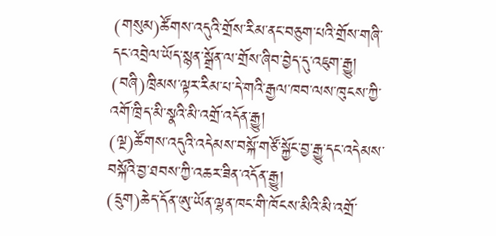(གསུམ)ཚོགས་འདུའི་གྲོས་རིམ་ནང་བཅུག་པའི་གྲོས་གཞི་དང་འབྲེལ་ཡོད་སྙན་སྒྲོན་ལ་གྲོས་ཞིབ་བྱེད་དུ་འཇུག་རྒྱུ།
(བཞི)ཁྲིམས་ལྟར་རིམ་པ་དེ་གའི་རྒྱལ་ཁབ་ལས་ཁུངས་ཀྱི་འགོ་ཁྲིད་མི་སྣའི་མི་འགྲོ་འདོན་རྒྱུ།
(ལྔ)ཚོགས་འདུའི་འདེམས་བསྐོ་གཙོ་སྐྱོང་བྱ་རྒྱུ་དང་འདེམས་བསྐོའི་བྱ་ཐབས་ཀྱི་འཆར་ཟིན་འདོན་རྒྱུ།
(དྲུག)ཆེད་དོན་ཨུ་ཡོན་ལྷན་ཁང་གི་ཁོངས་མིའི་མི་འགྲོ་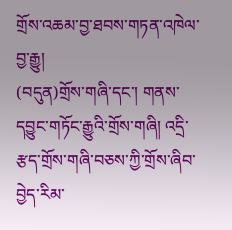གྲོས་འཆམ་བྱ་ཐབས་གཏན་འཁེལ་བྱ་རྒྱུ།
(བདུན)གྲོས་གཞི་དང་། གནས་དབྱུང་གཏོང་རྒྱུའི་གྲོས་གཞི། འདྲི་རྩད་གྲོས་གཞི་བཅས་ཀྱི་གྲོས་ཞིབ་བྱེད་རིམ་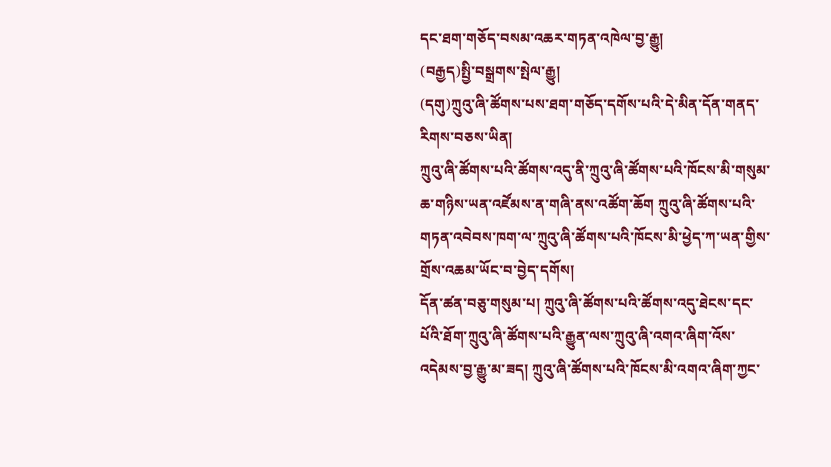དང་ཐག་གཅོད་བསམ་འཆར་གཏན་འཁེལ་བྱ་རྒྱུ།
(བརྒྱད)སྤྱི་བསྒྲགས་སྤེལ་རྒྱུ།
(དགུ)ཀྲུའུ་ཞི་ཚོགས་པས་ཐག་གཅོད་དགོས་པའི་དེ་མིན་དོན་གནད་རིགས་བཅས་ཡིན།
ཀྲུའུ་ཞི་ཚོགས་པའི་ཚོགས་འདུ་ནི་ཀྲུའུ་ཞི་ཚོགས་པའི་ཁོངས་མི་གསུམ་ཆ་གཉིས་ཡན་འཛོམས་ན་གཞི་ནས་འཚོག་ཆོག ཀྲུའུ་ཞི་ཚོགས་པའི་གཏན་འབེབས་ཁག་ལ་ཀྲུའུ་ཞི་ཚོགས་པའི་ཁོངས་མི་ཕྱེད་ཀ་ཡན་གྱིས་གྲོས་འཆམ་ཡོང་བ་བྱེད་དགོས།
དོན་ཚན་བཅུ་གསུམ་པ། ཀྲུའུ་ཞི་ཚོགས་པའི་ཚོགས་འདུ་ཐེངས་དང་པོའི་ཐོག་ཀྲུའུ་ཞི་ཚོགས་པའི་རྒྱུན་ལས་ཀྲུའུ་ཞི་འགའ་ཞིག་འོས་འདེམས་བྱ་རྒྱུ་མ་ཟད། ཀྲུའུ་ཞི་ཚོགས་པའི་ཁོངས་མི་འགའ་ཞིག་ཀྱང་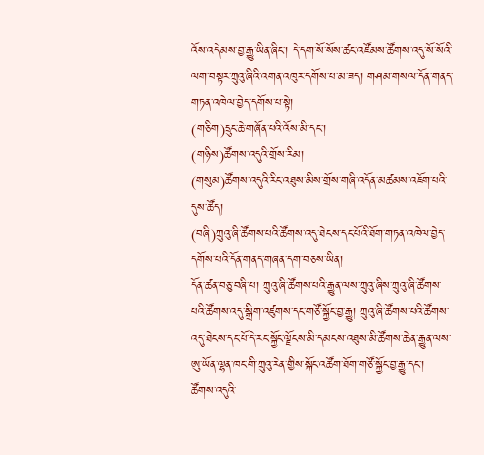འོས་འདེམས་བྱ་རྒྱུ་ཡིན་ཞིང་། དེ་དག་སོ་སོས་ཚང་འཛོམས་ཚོགས་འདུ་སོ་སོའི་ལག་བསྟར་ཀྲུའུ་ཞིའི་འགན་འཁུར་དགོས་པ་མ་ཟད། གཤམ་གསལ་དོན་གནད་གཏན་འཁེལ་བྱེད་དགོས་པ་སྟེ།
(གཅིག)དྲུང་ཆེ་གཞོན་པའི་འོས་མི་དང་།
(གཉིས)ཚོགས་འདུའི་གྲོས་རིམ།
(གསུམ)ཚོགས་འདུའི་རིང་འཐུས་མིས་གྲོས་གཞི་འདོན་མཚམས་འཇོག་པའི་དུས་ཚོད།
(བཞི)ཀྲུའུ་ཞི་ཚོགས་པའི་ཚོགས་འདུ་ཐེངས་དང་པོའི་ཐོག་གཏན་འཁེལ་བྱེད་དགོས་པའི་དོན་གནད་གཞན་དག་བཅས་ཡིན།
དོན་ཚན་བཅུ་བཞི་པ། ཀྲུའུ་ཞི་ཚོགས་པའི་རྒྱུན་ལས་ཀྲུའུ་ཞིས་ཀྲུའུ་ཞི་ཚོགས་པའི་ཚོགས་འདུ་སྒྲིག་འཛུགས་དང་གཙོ་སྐྱོང་བྱ་རྒྱུ། ཀྲུའུ་ཞི་ཚོགས་པའི་ཚོགས་འདུ་ཐེངས་དང་པོ་དེ་རང་སྐྱོང་ལྗོངས་མི་དམངས་འཐུས་མི་ཚོགས་ཆེན་རྒྱུན་ལས་ཨུ་ཡོན་ལྷན་ཁང་གི་ཀྲུའུ་རེན་གྱིས་སྐོང་འཚོག་ཐོག་གཙོ་སྐྱོང་བྱ་རྒྱུ་དང་། ཚོགས་འདུའི་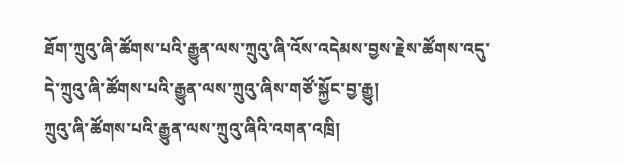ཐོག་ཀྲུའུ་ཞི་ཚོགས་པའི་རྒྱུན་ལས་ཀྲུའུ་ཞི་འོས་འདེམས་བྱས་རྗེས་ཚོགས་འདུ་དེ་ཀྲུའུ་ཞི་ཚོགས་པའི་རྒྱུན་ལས་ཀྲུའུ་ཞིས་གཙོ་སྐྱོང་བྱ་རྒྱུ།
ཀྲུའུ་ཞི་ཚོགས་པའི་རྒྱུན་ལས་ཀྲུའུ་ཞིའི་འགན་འཁྲི།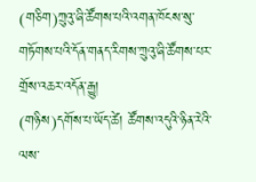(གཅིག)ཀྲུའུ་ཞི་ཚོགས་པའི་འགན་ཁོངས་སུ་གཏོགས་པའི་དོན་གནད་རིགས་ཀྲུའུ་ཞི་ཚོགས་པར་གྲོས་འཆར་འདོན་རྒྱུ།
(གཉིས)དགོས་པ་ཡོད་ཚེ། ཚོགས་འདུའི་ཉིན་རེའི་ལས་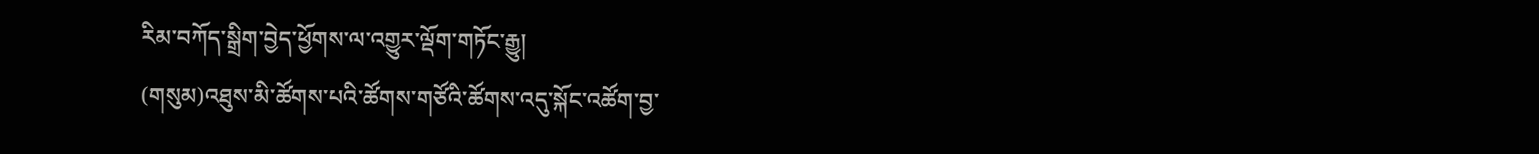རིམ་བཀོད་སྒྲིག་བྱེད་ཕྱོགས་ལ་འགྱུར་ལྡོག་གཏོང་རྒྱུ།
(གསུམ)འཐུས་མི་ཚོགས་པའི་ཚོགས་གཙོའི་ཚོགས་འདུ་སྐོང་འཚོག་བྱ་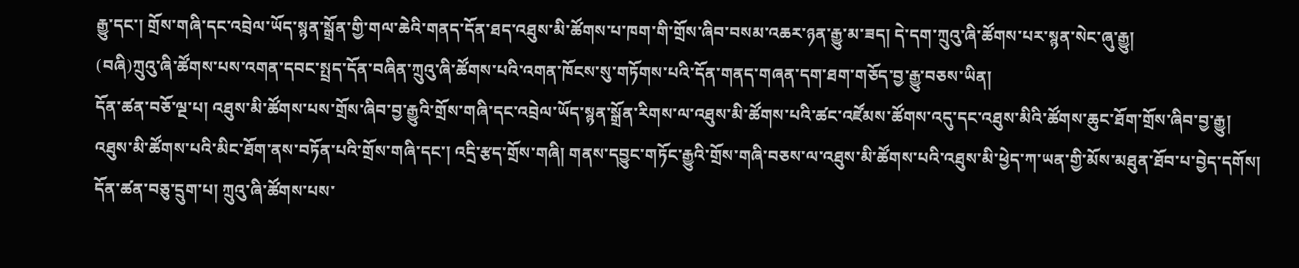རྒྱུ་དང་། གྲོས་གཞི་དང་འབྲེལ་ཡོད་སྙན་སྒྲོན་གྱི་གལ་ཆེའི་གནད་དོན་ཐད་འཐུས་མི་ཚོགས་པ་ཁག་གི་གྲོས་ཞིབ་བསམ་འཆར་ཉན་རྒྱུ་མ་ཟད། དེ་དག་ཀྲུའུ་ཞི་ཚོགས་པར་སྙན་སེང་ཞུ་རྒྱུ།
(བཞི)ཀྲུའུ་ཞི་ཚོགས་པས་འགན་དབང་སྤྲད་དོན་བཞིན་ཀྲུའུ་ཞི་ཚོགས་པའི་འགན་ཁོངས་སུ་གཏོགས་པའི་དོན་གནད་གཞན་དག་ཐག་གཅོད་བྱ་རྒྱུ་བཅས་ཡིན།
དོན་ཚན་བཅོ་ལྔ་པ། འཐུས་མི་ཚོགས་པས་གྲོས་ཞིབ་བྱ་རྒྱུའི་གྲོས་གཞི་དང་འབྲེལ་ཡོད་སྙན་སྒྲོན་རིགས་ལ་འཐུས་མི་ཚོགས་པའི་ཚང་འཛོམས་ཚོགས་འདུ་དང་འཐུས་མིའི་ཚོགས་ཆུང་ཐོག་གྲོས་ཞིབ་བྱ་རྒྱུ།
འཐུས་མི་ཚོགས་པའི་མིང་ཐོག་ནས་བཏོན་པའི་གྲོས་གཞི་དང་། འདྲི་རྩད་གྲོས་གཞི། གནས་དབྱུང་གཏོང་རྒྱུའི་གྲོས་གཞི་བཅས་ལ་འཐུས་མི་ཚོགས་པའི་འཐུས་མི་ཕྱེད་ཀ་ཡན་གྱི་མོས་མཐུན་ཐོབ་པ་བྱེད་དགོས།
དོན་ཚན་བཅུ་དྲུག་པ། ཀྲུའུ་ཞི་ཚོགས་པས་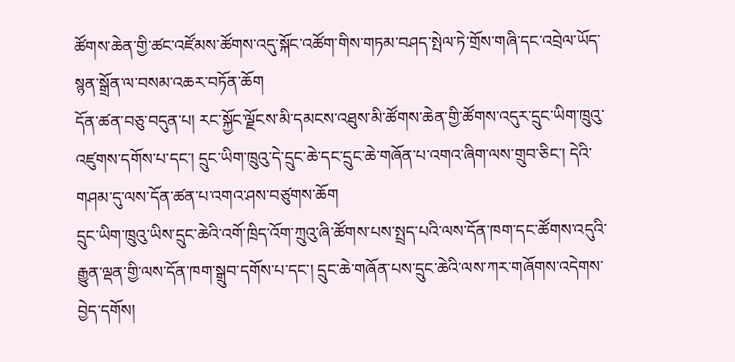ཚོགས་ཆེན་གྱི་ཚང་འཛོམས་ཚོགས་འདུ་སྐོང་འཚོག་གིས་གཏམ་བཤད་སྤེལ་ཏེ་གྲོས་གཞི་དང་འབྲེལ་ཡོད་སྙན་སྒྲོན་ལ་བསམ་འཆར་བཏོན་ཆོག
དོན་ཚན་བཅུ་བདུན་པ། རང་སྐྱོང་ལྗོངས་མི་དམངས་འཐུས་མི་ཚོགས་ཆེན་གྱི་ཚོགས་འདུར་དྲུང་ཡིག་ཁྲུའུ་འཛུགས་དགོས་པ་དང་། དྲུང་ཡིག་ཁྲུའུ་དེ་དྲུང་ཆེ་དང་དྲུང་ཆེ་གཞོན་པ་འགའ་ཞིག་ལས་གྲུབ་ཅིང་། དེའི་གཤམ་དུ་ལས་དོན་ཚན་པ་འགའ་ཤས་བཙུགས་ཆོག
དྲུང་ཡིག་ཁྲུའུ་ཡིས་དྲུང་ཆེའི་འགོ་ཁྲིད་འོག་ཀྲུའུ་ཞི་ཚོགས་པས་སྤྲད་པའི་ལས་དོན་ཁག་དང་ཚོགས་འདུའི་རྒྱུན་ལྡན་གྱི་ལས་དོན་ཁག་སྒྲུབ་དགོས་པ་དང་། དྲུང་ཆེ་གཞོན་པས་དྲུང་ཆེའི་ལས་ཀར་གཞོགས་འདེགས་བྱེད་དགོས།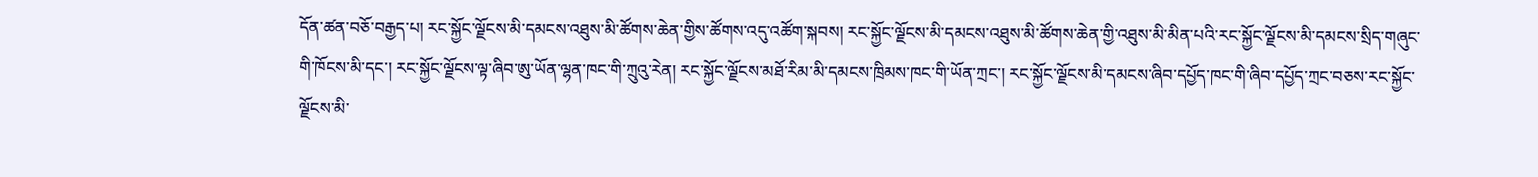དོན་ཚན་བཅོ་བརྒྱད་པ། རང་སྐྱོང་ལྗོངས་མི་དམངས་འཐུས་མི་ཚོགས་ཆེན་གྱིས་ཚོགས་འདུ་འཚོག་སྐབས། རང་སྐྱོང་ལྗོངས་མི་དམངས་འཐུས་མི་ཚོགས་ཆེན་གྱི་འཐུས་མི་མིན་པའི་རང་སྐྱོང་ལྗོངས་མི་དམངས་སྲིད་གཞུང་གི་ཁོངས་མི་དང་། རང་སྐྱོང་ལྗོངས་ལྟ་ཞིབ་ཨུ་ཡོན་ལྷན་ཁང་གི་ཀྲུའུ་རེན། རང་སྐྱོང་ལྗོངས་མཐོ་རིམ་མི་དམངས་ཁྲིམས་ཁང་གི་ཡོན་ཀྲང་། རང་སྐྱོང་ལྗོངས་མི་དམངས་ཞིབ་དཔྱོད་ཁང་གི་ཞིབ་དཔྱོད་ཀྲང་བཅས་རང་སྐྱོང་ལྗོངས་མི་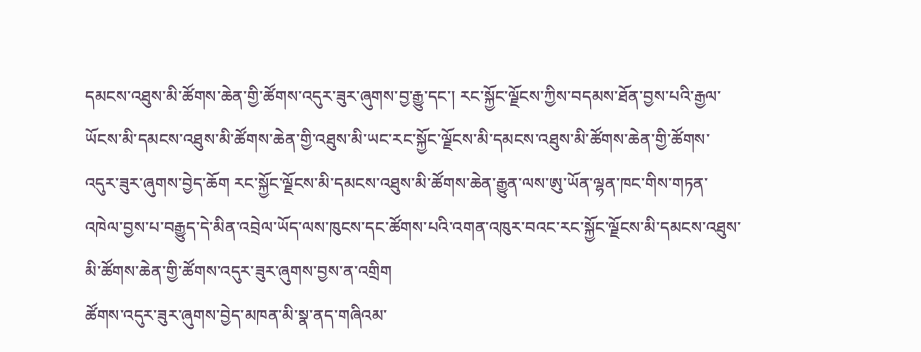དམངས་འཐུས་མི་ཚོགས་ཆེན་གྱི་ཚོགས་འདུར་ཟུར་ཞུགས་བྱ་རྒྱུ་དང་། རང་སྐྱོང་ལྗོངས་ཀྱིས་བདམས་ཐོན་བྱས་པའི་རྒྱལ་ཡོངས་མི་དམངས་འཐུས་མི་ཚོགས་ཆེན་གྱི་འཐུས་མི་ཡང་རང་སྐྱོང་ལྗོངས་མི་དམངས་འཐུས་མི་ཚོགས་ཆེན་གྱི་ཚོགས་འདུར་ཟུར་ཞུགས་བྱེད་ཆོག རང་སྐྱོང་ལྗོངས་མི་དམངས་འཐུས་མི་ཚོགས་ཆེན་རྒྱུན་ལས་ཨུ་ཡོན་ལྷན་ཁང་གིས་གཏན་འཁེལ་བྱས་པ་བརྒྱུད་དེ་མིན་འབྲེལ་ཡོད་ལས་ཁུངས་དང་ཚོགས་པའི་འགན་འཁུར་བའང་རང་སྐྱོང་ལྗོངས་མི་དམངས་འཐུས་མི་ཚོགས་ཆེན་གྱི་ཚོགས་འདུར་ཟུར་ཞུགས་བྱས་ན་འགྲིག
ཚོགས་འདུར་ཟུར་ཞུགས་བྱེད་མཁན་མི་སྣ་ནད་གཞིའམ་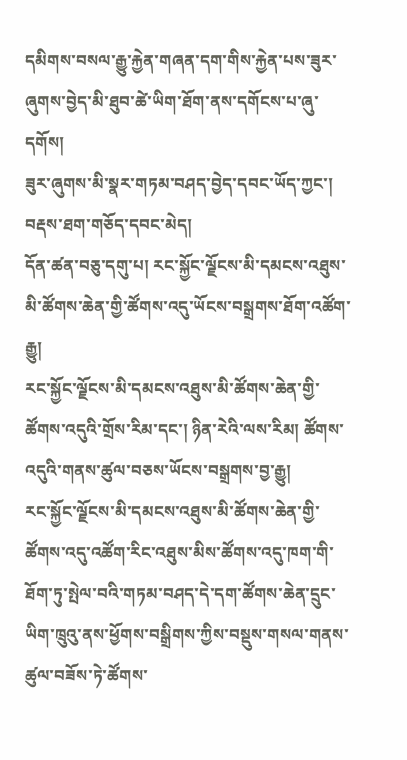དམིགས་བསལ་རྒྱུ་རྐྱེན་གཞན་དག་གིས་རྐྱེན་པས་ཟུར་ཞུགས་བྱེད་མི་ཐུབ་ཚེ་ཡིག་ཐོག་ནས་དགོངས་པ་ཞུ་དགོས།
ཟུར་ཞུགས་མི་སྣར་གཏམ་བཤད་བྱེད་དབང་ཡོད་ཀྱང་། བརྡས་ཐག་གཅོད་དབང་མེད།
དོན་ཚན་བཅུ་དགུ་པ། རང་སྐྱོང་ལྗོངས་མི་དམངས་འཐུས་མི་ཚོགས་ཆེན་གྱི་ཚོགས་འདུ་ཡོངས་བསྒྲགས་ཐོག་འཚོག་རྒྱུ།
རང་སྐྱོང་ལྗོངས་མི་དམངས་འཐུས་མི་ཚོགས་ཆེན་གྱི་ཚོགས་འདུའི་གྲོས་རིམ་དང་། ཉིན་རེའི་ལས་རིམ། ཚོགས་འདུའི་གནས་ཚུལ་བཅས་ཡོངས་བསྒྲགས་བྱ་རྒྱུ།
རང་སྐྱོང་ལྗོངས་མི་དམངས་འཐུས་མི་ཚོགས་ཆེན་གྱི་ཚོགས་འདུ་འཚོག་རིང་འཐུས་མིས་ཚོགས་འདུ་ཁག་གི་ཐོག་ཏུ་སྤེལ་བའི་གཏམ་བཤད་དེ་དག་ཚོགས་ཆེན་དྲུང་ཡིག་ཁྲུའུ་ནས་ཕྱོགས་བསྒྲིགས་ཀྱིས་བསྡུས་གསལ་གནས་ཚུལ་བཟོས་ཏེ་ཚོགས་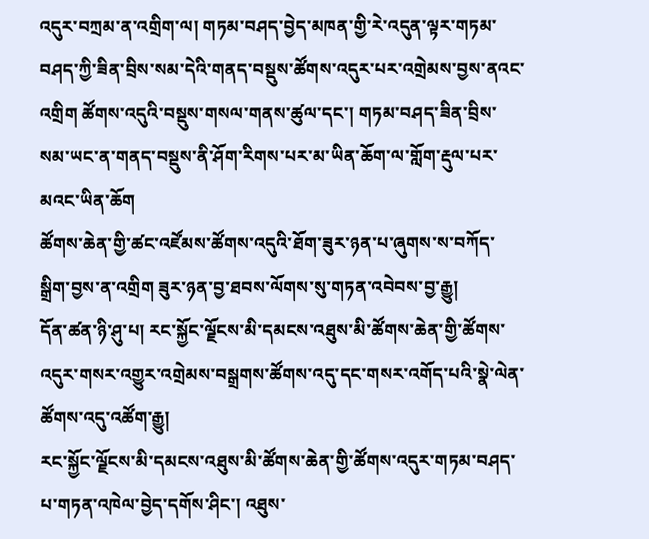འདུར་བཀྲམ་ན་འགྲིག་ལ། གཏམ་བཤད་བྱེད་མཁན་གྱི་རེ་འདུན་ལྟར་གཏམ་བཤད་ཀྱི་ཟིན་བྲིས་སམ་དེའི་གནད་བསྡུས་ཚོགས་འདུར་པར་འགྲེམས་བྱས་ནའང་འགྲིག ཚོགས་འདུའི་བསྡུས་གསལ་གནས་ཚུལ་དང་། གཏམ་བཤད་ཟིན་བྲིས་སམ་ཡང་ན་གནད་བསྡུས་ནི་ཤོག་རིགས་པར་མ་ཡིན་ཆོག་ལ་གློག་རྡུལ་པར་མའང་ཡིན་ཆོག
ཚོགས་ཆེན་གྱི་ཚང་འཛོམས་ཚོགས་འདུའི་ཐོག་ཟུར་ཉན་པ་ཞུགས་ས་བཀོད་སྒྲིག་བྱས་ན་འགྲིག ཟུར་ཉན་བྱ་ཐབས་ལོགས་སུ་གཏན་འབེབས་བྱ་རྒྱུ།
དོན་ཚན་ཉི་ཤུ་པ། རང་སྐྱོང་ལྗོངས་མི་དམངས་འཐུས་མི་ཚོགས་ཆེན་གྱི་ཚོགས་འདུར་གསར་འགྱུར་འགྲེམས་བསྒྲགས་ཚོགས་འདུ་དང་གསར་འགོད་པའི་སྣེ་ལེན་ཚོགས་འདུ་འཚོག་རྒྱུ།
རང་སྐྱོང་ལྗོངས་མི་དམངས་འཐུས་མི་ཚོགས་ཆེན་གྱི་ཚོགས་འདུར་གཏམ་བཤད་པ་གཏན་འཁེལ་བྱེད་དགོས་ཤིང་། འཐུས་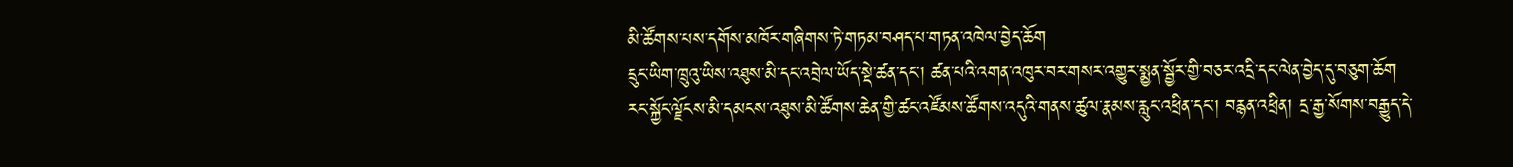མི་ཚོགས་པས་དགོས་མཁོར་གཞིགས་ཏེ་གཏམ་བཤད་པ་གཏན་འཁེལ་བྱེད་ཆོག
དྲུང་ཡིག་ཁྲུའུ་ཡིས་འཐུས་མི་དང་འབྲེལ་ཡོད་སྡེ་ཚན་དང་། ཚན་པའི་འགན་འཁུར་བར་གསར་འགྱུར་སྨྱན་སྦྱོར་གྱི་བཅར་འདྲི་དང་ལེན་བྱེད་དུ་བཅུག་ཆོག
རང་སྐྱོང་ལྗོངས་མི་དམངས་འཐུས་མི་ཚོགས་ཆེན་གྱི་ཚང་འཛོམས་ཚོགས་འདུའི་གནས་ཚུལ་རྣམས་རླུང་འཕྲིན་དང་། བརྙན་འཕྲིན། དྲ་རྒྱ་སོགས་བརྒྱུད་དེ་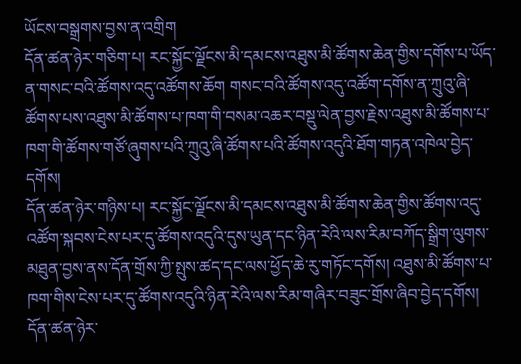ཡོངས་བསྒྲགས་བྱས་ན་འགྲིག
དོན་ཚན་ཉེར་གཅིག་པ། རང་སྐྱོང་ལྗོངས་མི་དམངས་འཐུས་མི་ཚོགས་ཆེན་གྱིས་དགོས་པ་ཡོད་ན་གསང་བའི་ཚོགས་འདུ་འཚོགས་ཆོག གསང་བའི་ཚོགས་འདུ་འཚོག་དགོས་ན་ཀྲུའུ་ཞི་ཚོགས་པས་འཐུས་མི་ཚོགས་པ་ཁག་གི་བསམ་འཆར་བསྡུ་ལེན་བྱས་རྗེས་འཐུས་མི་ཚོགས་པ་ཁག་གི་ཚོགས་གཙོ་ཞུགས་པའི་ཀྲུའུ་ཞི་ཚོགས་པའི་ཚོགས་འདུའི་ཐོག་གཏན་འཁེལ་བྱེད་དགོས།
དོན་ཚན་ཉེར་གཉིས་པ། རང་སྐྱོང་ལྗོངས་མི་དམངས་འཐུས་མི་ཚོགས་ཆེན་གྱིས་ཚོགས་འདུ་འཚོག་སྐབས་ངེས་པར་དུ་ཚོགས་འདུའི་དུས་ཡུན་དང་ཉིན་རེའི་ལས་རིམ་བཀོད་སྒྲིག་ལུགས་མཐུན་བྱས་ནས་དོན་གྲོས་ཀྱི་སྤུས་ཚད་དང་ལས་ཕྱོད་ཆེ་རུ་གཏོང་དགོས། འཐུས་མི་ཚོགས་པ་ཁག་གིས་ངེས་པར་དུ་ཚོགས་འདུའི་ཉིན་རེའི་ལས་རིམ་གཞིར་བཟུང་གྲོས་ཞིབ་བྱེད་དགོས།
དོན་ཚན་ཉེར་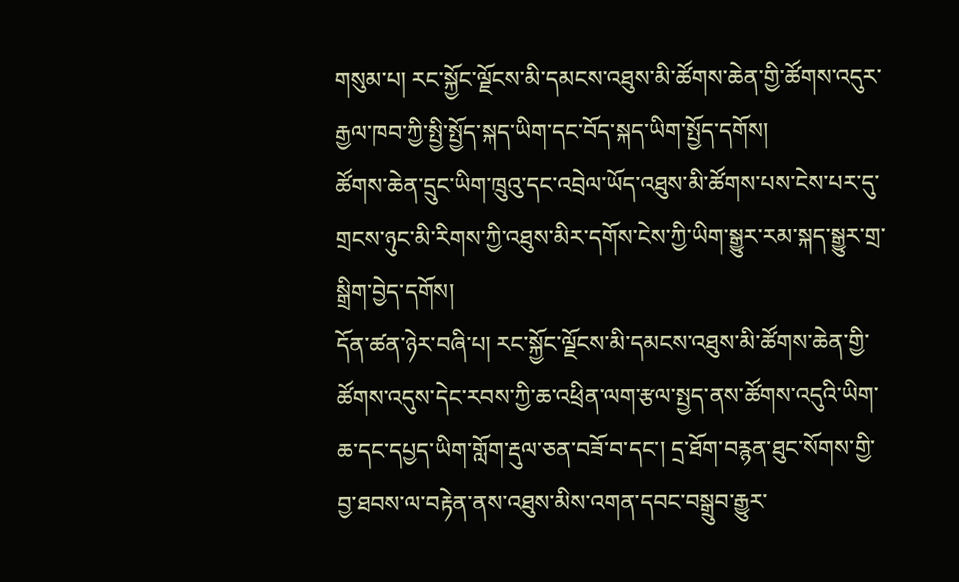གསུམ་པ། རང་སྐྱོང་ལྗོངས་མི་དམངས་འཐུས་མི་ཚོགས་ཆེན་གྱི་ཚོགས་འདུར་རྒྱལ་ཁབ་ཀྱི་སྤྱི་སྤྱོད་སྐད་ཡིག་དང་བོད་སྐད་ཡིག་སྤྱོད་དགོས།
ཚོགས་ཆེན་དྲུང་ཡིག་ཁྲུའུ་དང་འབྲེལ་ཡོད་འཐུས་མི་ཚོགས་པས་ངེས་པར་དུ་གྲངས་ཉུང་མི་རིགས་ཀྱི་འཐུས་མིར་དགོས་ངེས་ཀྱི་ཡིག་སྒྱུར་རམ་སྐད་སྒྱུར་གྲ་སྒྲིག་བྱེད་དགོས།
དོན་ཚན་ཉེར་བཞི་པ། རང་སྐྱོང་ལྗོངས་མི་དམངས་འཐུས་མི་ཚོགས་ཆེན་གྱི་ཚོགས་འདུས་དེང་རབས་ཀྱི་ཆ་འཕྲིན་ལག་རྩལ་སྤྱད་ནས་ཚོགས་འདུའི་ཡིག་ཆ་དང་དཔྱད་ཡིག་གློག་རྡུལ་ཅན་བཟོ་བ་དང་། དྲ་ཐོག་བརྙན་ཐུང་སོགས་གྱི་བྱ་ཐབས་ལ་བརྟེན་ནས་འཐུས་མིས་འགན་དབང་བསྒྲུབ་རྒྱུར་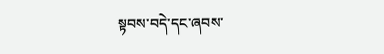སྟབས་བདེ་དང་ཞབས་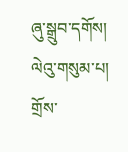ཞུ་སྒྲུབ་དགོས།
ལེའུ་གསུམ་པ། གྲོས་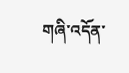གཞི་འདོན་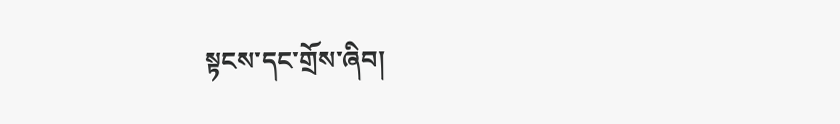སྟངས་དང་གྲོས་ཞིབ།